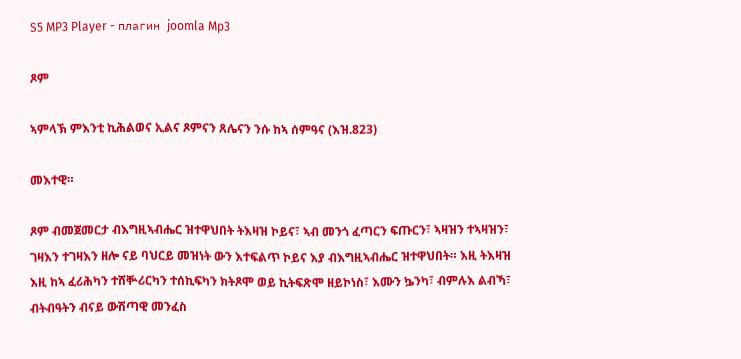S5 MP3 Player - плагин joomla Mp3

ጾም

ኣምላኽ ምእንቲ ኪሕልወና ኢልና ጾምናን ጸሌናን ንሱ ከኣ ሰምዓና (እዝ.823)

መእተዊ።

ጾም ብመጀመርታ ብእግዚኣብሔር ዝተዋህበት ትእዛዝ ኮይና፣ ኣብ መንጎ ፈጣርን ፍጡርን፣ ኣዛዝን ተኣዛዝን፣ ገዛእን ተገዛእን ዘሎ ናይ ባህርይ መዝነት ውን እተፍልጥ ኮይና እያ ብእግዚኣብሔር ዝተዋህበት። እዚ ትእዛዝ እዚ ከኣ ፈሪሕካን ተሸቝሪርካን ተሰኪፍካን ክትጾሞ ወይ ኪትፍጽሞ ዘይኮነስ፣ እሙን ኴንካ፣ ብምሉእ ልብኻ፣ ብትብዓትን ብናይ ውሽጣዊ መንፈስ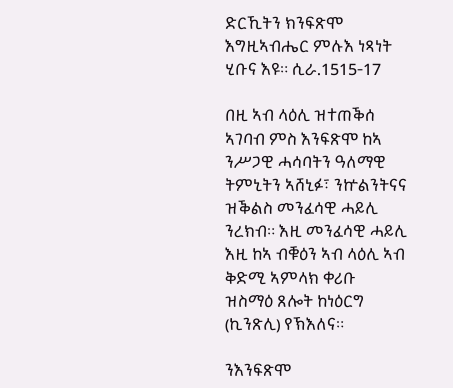ድርኺትን ክንፍጽሞ እግዚኣብሔር ምሉእ ነጻነት ሂቡና እዩ። ሲራ.1515-17

በዚ ኣብ ላዕሊ ዝተጠቕሰ ኣገባብ ምስ እንፍጽሞ ከኣ ንሥጋዊ ሓሳባትን ዓለማዊ ትምኒትን ኣሸኒፉ፣ ንኵልንትናና ዝቕልስ መንፈሳዊ ሓይሊ ንረክብ። እዚ መንፈሳዊ ሓይሊ እዚ ከኣ ብቑዕን ኣብ ላዕሊ ኣብ ቅድሚ ኣምላክ ቀሪቡ ዝስማዕ ጸሎት ከነዕርግ (ኪንጽሊ) የኽእለና።

ንእንፍጽሞ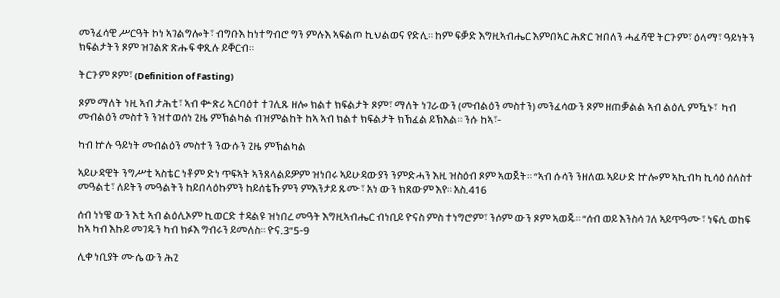መንፈሳዊ ሥርዓት ኮነ ኣገልግሎት፣ ብግቡእ ከነተግብሮ ግን ምሉእ ኣፍልጦ ኪህልወና የድሊ። ከም ፍቓድ እግዚኣብሔር እምበኣር ሕጽር ዝበለን ሓፈሻዊ ትርጉም፣ ዕላማ፣ ዓይነትን ክፍልታትን ጾም ዝገልጽ ጽሑፍ ቀጺሉ ይቐርብ።

ትርጉም ጾም፣ (Definition of Fasting)

ጾም ማለት ነዚ ኣብ ታሕቲ፣ ኣብ ቍጽሪ ኣርባዕተ ተገሊጹ ዘሎ ክልተ ክፍልታት ጾም፣ ማለት ነገራውን (መብልዕን መስተን) መንፈሳውን ጾም ዘጠቓልል ኣብ ልዕሊ ምዃኑ፣  ካብ መብልዕን መስተን ንዝተወሰነ ጊዜ ምኽልካል ብዝምልከት ከኣ ኣብ ክልተ ክፍልታት ክኽፈል ይኽእል። ንሱ ከኣ፣-

ካብ ኵሉ ዓይነት መብልዕን መስተን ንውሱን ጊዜ ምኽልካል

ኣይሁዳዊት ንግሥቲ ኣስቴር ነቶም ድነ ጥፍኣት ኣንጸላልይዎም ዝነበሩ ኣይሁዳውያን ንምድሓን እዚ ዝስዕብ ጾም ኣወጀት። “ኣብ ሱሳን ንዘለዉ ኣይሁድ ኵሎም ኣኪብካ ኪሳዕ ሰለስተ መዓልቲ፣ ለይትን መዓልትን ከይበላዕኩምን ከይሰቴኹምን ምእንታይ ጹሙ፣ አነ ውን ክጸውም እየ። አስ.416

ሰብ ነነዌ ውን እቲ ኣብ ልዕሊኦም ኪወርድ ተዳልዩ ዝነበረ መዓት እግዚኣብሔር ብነቢይ ዮናስ ምስ ተነግሮም፣ ንሶም ውን ጾም ኣወጁ። “ሰብ ወይ እንስሳ ገለ ኣይጥዓሙ፣ ነፍሲ ወከፍ ከኣ ካብ እኩይ መገዱን ካብ ክፉእ ግብሩን ይመለስ። ዮና.3”5-9

ሊቀ ነቢያት ሙሴ ውን ሕጊ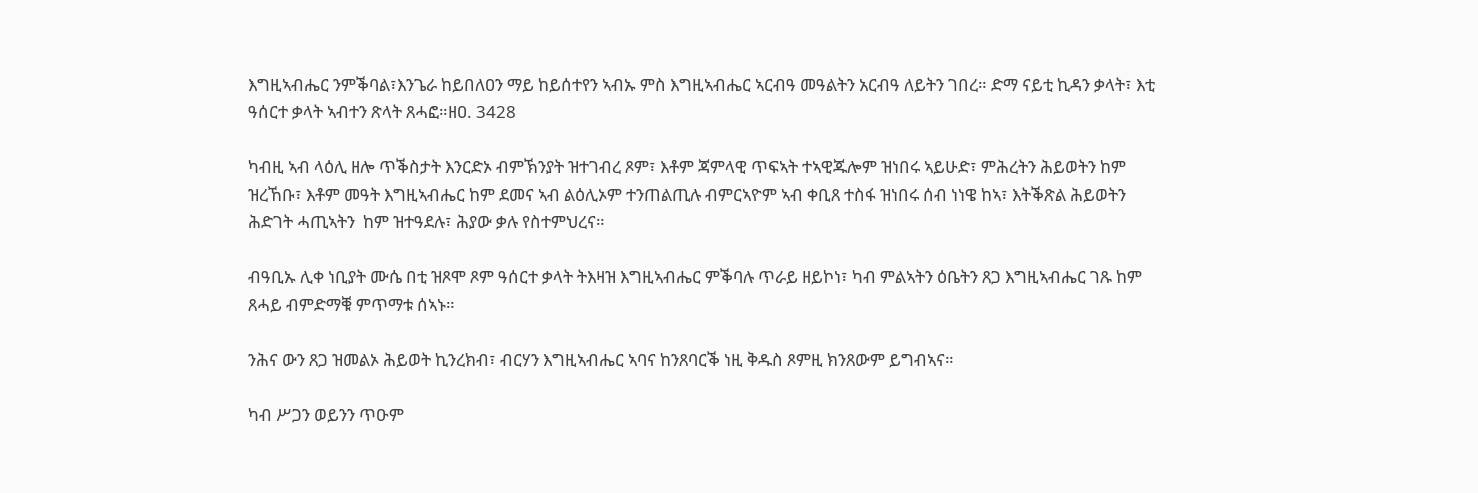እግዚኣብሔር ንምቕባል፣እንጌራ ከይበለዐን ማይ ከይሰተየን ኣብኡ ምስ እግዚኣብሔር ኣርብዓ መዓልትን አርብዓ ለይትን ገበረ። ድማ ናይቲ ኪዳን ቃላት፣ እቲ ዓሰርተ ቃላት ኣብተን ጽላት ጸሓፎ።ዘዐ. 3428

ካብዚ ኣብ ላዕሊ ዘሎ ጥቕስታት እንርድኦ ብምኽንያት ዝተገብረ ጾም፣ እቶም ጃምላዊ ጥፍኣት ተኣዊጁሎም ዝነበሩ ኣይሁድ፣ ምሕረትን ሕይወትን ከም ዝረኸቡ፣ እቶም መዓት እግዚኣብሔር ከም ደመና ኣብ ልዕሊኦም ተንጠልጢሉ ብምርኣዮም ኣብ ቀቢጸ ተስፋ ዝነበሩ ሰብ ነነዌ ከኣ፣ እትቕጽል ሕይወትን ሕድገት ሓጢኣትን  ከም ዝተዓደሉ፣ ሕያው ቃሉ የስተምህረና።

ብዓቢኡ ሊቀ ነቢያት ሙሴ በቲ ዝጾሞ ጾም ዓሰርተ ቃላት ትእዛዝ እግዚኣብሔር ምቕባሉ ጥራይ ዘይኮነ፣ ካብ ምልኣትን ዕቤትን ጸጋ እግዚኣብሔር ገጹ ከም ጸሓይ ብምድማቑ ምጥማቱ ሰኣኑ።

ንሕና ውን ጸጋ ዝመልኦ ሕይወት ኪንረክብ፣ ብርሃን እግዚኣብሔር ኣባና ከንጸባርቕ ነዚ ቅዱስ ጾምዚ ክንጸውም ይግብኣና።

ካብ ሥጋን ወይንን ጥዑም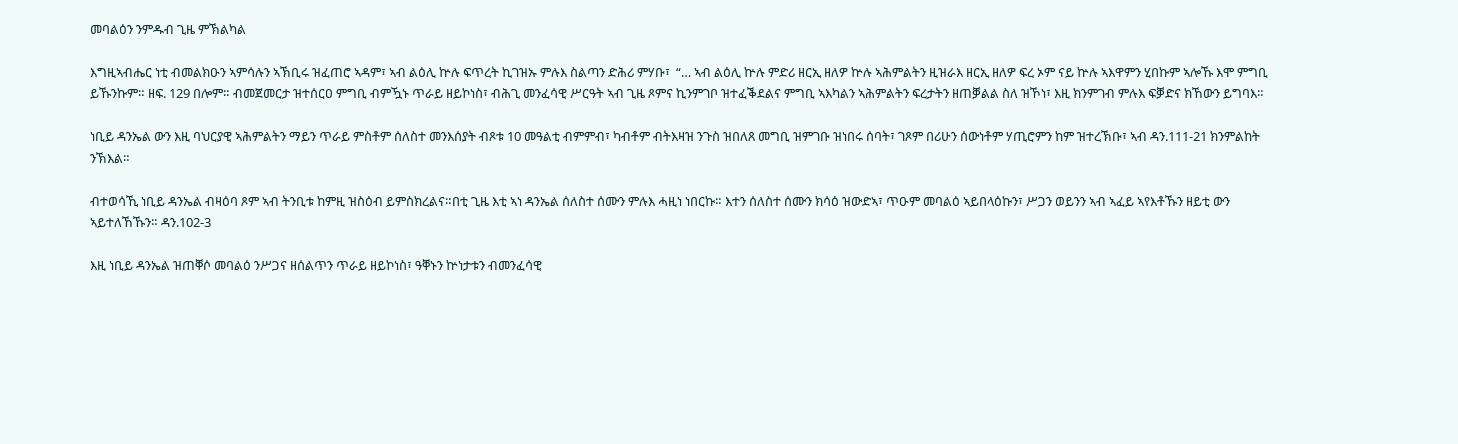መባልዕን ንምዱብ ጊዜ ምኽልካል

እግዚኣብሔር ነቲ ብመልክዑን ኣምሳሉን ኣኽቢሩ ዝፈጠሮ ኣዳም፣ ኣብ ልዕሊ ኵሉ ፍጥረት ኪገዝኡ ምሉእ ስልጣን ድሕሪ ምሃቡ፣  “… ኣብ ልዕሊ ኵሉ ምድሪ ዘርኢ ዘለዎ ኵሉ ኣሕምልትን ዚዝራእ ዘርኢ ዘለዎ ፍረ ኦም ናይ ኵሉ ኣእዋምን ሂበኩም ኣሎኹ እሞ ምግቢ ይኹንኩም። ዘፍ. 129 በሎም። ብመጀመርታ ዝተሰርዐ ምግቢ ብምዃኑ ጥራይ ዘይኮነስ፣ ብሕጊ መንፈሳዊ ሥርዓት ኣብ ጊዜ ጾምና ኪንምገቦ ዝተፈቕደልና ምግቢ ኣእካልን ኣሕምልትን ፍረታትን ዘጠቓልል ስለ ዝኾነ፣ እዚ ክንምገብ ምሉእ ፍቓድና ክኸውን ይግባእ።

ነቢይ ዳንኤል ውን እዚ ባህርያዊ ኣሕምልትን ማይን ጥራይ ምስቶም ሰለስተ መንእሰያት ብጾቱ 10 መዓልቲ ብምምብ፣ ካብቶም ብትእዛዝ ንጉስ ዝበለጸ መግቢ ዝምገቡ ዝነበሩ ሰባት፣ ገጾም በሪሁን ሰውነቶም ሃጢሮምን ከም ዝተረኽቡ፣ ኣብ ዳን.111-21 ክንምልከት ንኽእል።

ብተወሳኺ ነቢይ ዳንኤል ብዛዕባ ጾም ኣብ ትንቢቱ ከምዚ ዝስዕብ ይምስክረልና።በቲ ጊዜ እቲ ኣነ ዳንኤል ሰለስተ ሰሙን ምሉእ ሓዚነ ነበርኩ። እተን ሰለስተ ሰሙን ክሳዕ ዝውድኣ፣ ጥዑም መባልዕ ኣይበላዕኩን፣ ሥጋን ወይንን ኣብ ኣፈይ ኣየእቶኹን ዘይቲ ውን ኣይተለኸኹን። ዳን.102-3

እዚ ነቢይ ዳንኤል ዝጠቐሶ መባልዕ ንሥጋና ዘሰልጥን ጥራይ ዘይኮነስ፣ ዓቐኑን ኵነታቱን ብመንፈሳዊ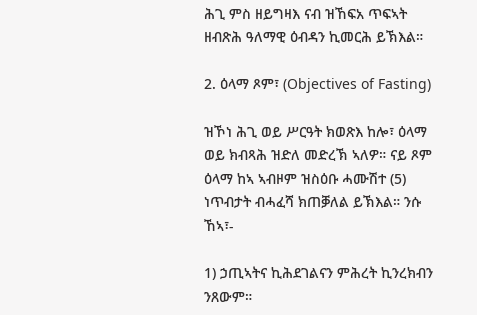ሕጊ ምስ ዘይግዛእ ናብ ዝኸፍአ ጥፍኣት ዘብጽሕ ዓለማዊ ዕብዳን ኪመርሕ ይኽእል።

2. ዕላማ ጾም፣ (Objectives of Fasting)

ዝኾነ ሕጊ ወይ ሥርዓት ክወጽእ ከሎ፣ ዕላማ ወይ ክብጻሕ ዝድለ መድረኽ ኣለዎ። ናይ ጾም ዕላማ ከኣ ኣብዞም ዝስዕቡ ሓሙሽተ (5) ነጥብታት ብሓፈሻ ክጠቓለል ይኽእል። ንሱ ኸኣ፣-

1) ኃጢኣትና ኪሕደገልናን ምሕረት ኪንረክብን ንጸውም።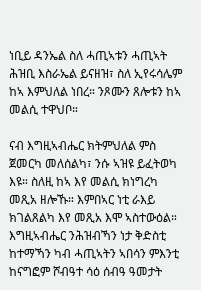ነቢይ ዳንኤል ስለ ሓጢኣቱን ሓጢኣት ሕዝቢ እስራኤል ይናዘዝ፣ ስለ ኢየሩሳሌም ከኣ እምህለል ነበረ። ንጾሙን ጸሎቱን ከኣ መልሲ ተዋህቦ።

ናብ እግዚኣብሔር ክትምህለል ምስ ጀመርካ መለሰልካ፣ ንሱ ኣዝዩ ይፈትወካ እዩ። ስለዚ ከኣ እየ መልሲ ክነግረካ መጺአ ዘሎኹ። እምበኣር ነቲ ራእይ ክገልጸልካ እየ መጺአ እሞ ኣስተውዕል። እግዚኣብሔር ንሕዝብኻን ነታ ቅድስቲ ከተማኻን ካብ ሓጢኣትን ኣበሳን ምእንቲ ከናግፎም ሾብዓተ ሳዕ ሰብዓ ዓመታት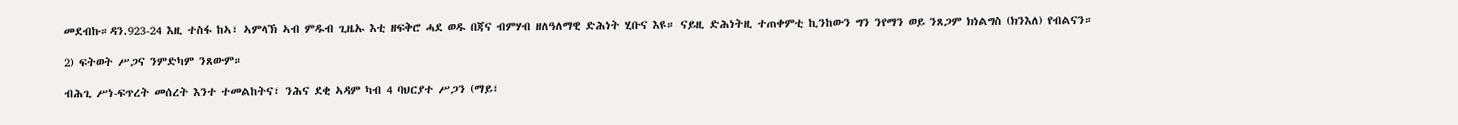መደብኩ።ዳን.923-24 እዚ ተስፋ ከኣ፣ ኣምላኽ ኣብ ምዱብ ጊዜኡ እቲ ዘፍቅሮ ሓደ ወዱ በጃና ብምሃብ ዘለዓለማዊ ድሕነት ሂቡና እዩ። ናይዚ ድሕነትዚ ተጠቀምቲ ኪንከውን ግን ንየማን ወይ ንጸጋም ክነልግስ (ክንእለ) የብልናን።

2) ፍትወት ሥጋና ንምድካም ንጸውም።

ብሕጊ ሥነ-ፍጥረት መሰረት እንተ ተመልከትና፣ ንሕና ደቂ ኣዳም ካብ 4 ባህርያተ ሥጋን (ማይ፣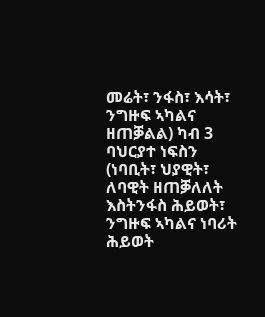መሬት፣ ንፋስ፣ እሳት፣ ንግዙፍ ኣካልና ዘጠቓልል) ካብ 3 ባህርያተ ነፍስን (ነባቢት፣ ህያዊት፣ ለባዊት ዘጠቓለለት እስትንፋስ ሕይወት፣ ንግዙፍ ኣካልና ነባሪት ሕይወት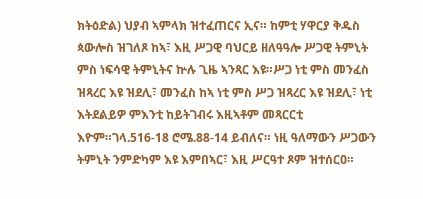ክትዕድል) ህያብ ኣምላክ ዝተፈጠርና ኢና። ከምቲ ሃዋርያ ቅዱስ ጳውሎስ ዝገለጾ ከኣ፣ እዚ ሥጋዊ ባህርይ ዘለዓዓሎ ሥጋዊ ትምኒት ምስ ነፍሳዊ ትምኒትና ኵሉ ጊዜ ኣንጻር እዩ።ሥጋ ነቲ ምስ መንፈስ ዝጻረር እዩ ዝደሊ፣ መንፈስ ከኣ ነቲ ምስ ሥጋ ዝጻረር እዩ ዝደሊ፣ ነቲ እትደልይዎ ምእንቲ ከይትገብሩ እዚኣቶም መጻርርቲ እዮም።ገላ.516-18 ሮሜ.88-14 ይብለና። ነዚ ዓለማውን ሥጋውን ትምኒት ንምድካም እዩ እምበኣር፣ እዚ ሥርዓተ ጾም ዝተሰርዐ።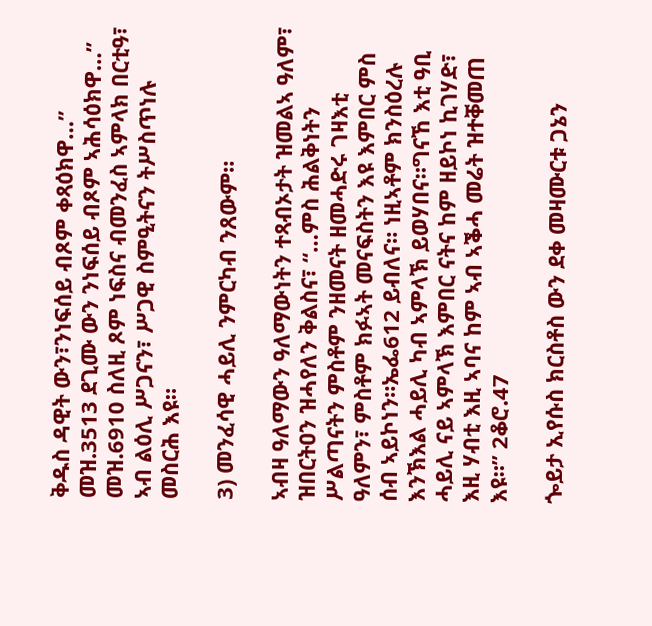ቅዱስ ዳዊት ውን፣ንነፍሰይ ብጾም ቀጻዕክዋ…” መዝ.3513 ደጊሙ ውን ንነፍሰይ ብጾም ኣሕሳዕክዋ…” መዝ.6910 ስለዚ ጾም ነፍስና ብመንፈስ ኣምላክ በርቲዓ፣ ኣብ ልዕሊ ሥጋናን፣ ሥጋዊ ስምዒትናን ትሥስጥነሉ መስርሕ እዩ።

3) መንፈሳዊ ሓይሊ ንምርካብ ንጸውም።

ኣብዛ ዓለማውን ዓለማውነትን ተጻብኦታት ዝመልኣ ዓለም፣ ዝበርትዐን ዝሓየለን ቅልስና፣ “…ምስ ሕልቅነትን ሥልጣናትን ምስቶም ንዘመናት ዘመሓድሩ ገዛእቲ ዓለምን፣ ምስቶም ክፉኣት መናፍስትን እዩ እምበር ምስ ሰብ ኣይኮነን።ኤፌ612 ይብለና። ነዚኣቶም ክንስዕረሉ እንኽእል ሓይሊ ካብ ኣምላኽ ይወሃበና።ግናኸ እቲ ዓቢ ሓይሊ ናይ ኣምላኽ እምበር ናትና ከም ዘይኮነ ኪገሃድ፣ እዚ ሃብቲ እዚ ኣባና ከም ኣብ ኣቕሓ መሬት ዝተቐመጠ እዩ።” 2ቆሮ.47

ጐይታ ኢየሱስ ክርስቶስ ውን ደቀ መዛሙርቱ ጋኔን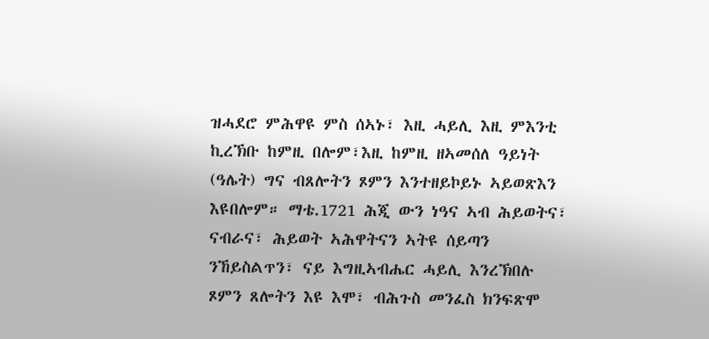ዝሓደሮ ምሕዋዩ ምስ ሰኣኑ፣ እዚ ሓይሊ እዚ ምእንቲ ኪረኽቡ ከምዚ በሎም፣እዚ ከምዚ ዘኣመሰለ ዓይነት (ዓሌት) ግና ብጸሎትን ጾምን እንተዘይኮይኑ ኣይወጽእን እዩበሎም። ማቴ.1721 ሕጂ ውን ነዓና ኣብ ሕይወትና፣ ናብራና፣ ሕይወት ኣሕዋትናን ኣትዩ ሰይጣን ንኸይስልጥን፣ ናይ እግዚኣብሔር ሓይሊ እንረኽበሉ ጾምን ጸሎትን እዩ እሞ፣ ብሕጉስ መንፈስ ክንፍጽሞ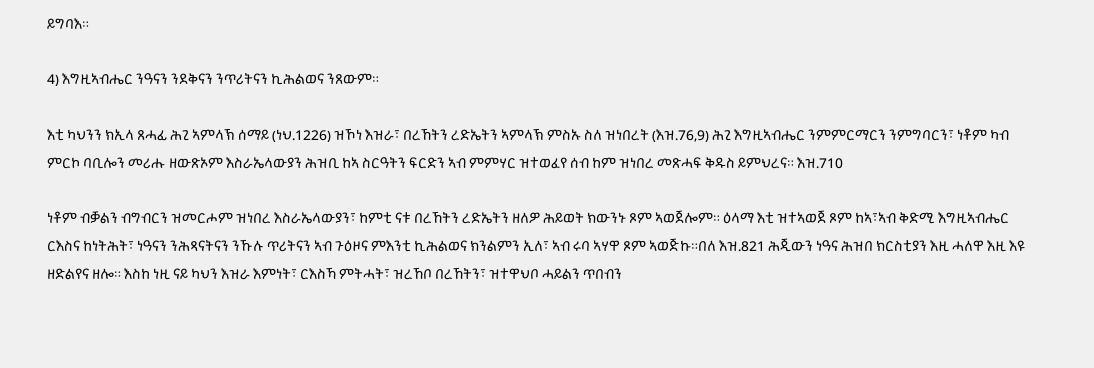ይግባእ።

4) እግዚኣብሔር ንዓናን ንደቅናን ንጥሪትናን ኪሕልወና ንጸውም።

እቲ ካህንን ክኢላ ጸሓፊ ሕጊ ኣምላኽ ሰማይ (ነህ.1226) ዝኾነ እዝራ፣ በረኸትን ረድኤትን ኣምላኽ ምስኡ ስለ ዝነበረት (እዝ.76,9) ሕጊ እግዚኣብሔር ንምምርማርን ንምግባርን፣ ነቶም ካብ ምርኮ ባቢሎን መሪሑ ዘውጽኦም እስራኤላውያን ሕዝቢ ከኣ ስርዓትን ፍርድን ኣብ ምምሃር ዝተወፈየ ሰብ ከም ዝነበረ መጽሓፍ ቅዱስ ይምህረና። እዝ.710

ነቶም ብቓልን ብግብርን ዝመርሖም ዝነበረ እስራኤላውያን፣ ከምቲ ናቱ በረኸትን ረድኤትን ዘለዎ ሕይወት ክውንኑ ጾም ኣወጀሎም። ዕላማ እቲ ዝተኣወጀ ጾም ከኣ፣ኣብ ቅድሚ እግዚኣብሔር ርእስና ከነትሕት፣ ነዓናን ንሕጻናትናን ንኹሉ ጥሪትናን ኣብ ጉዕዞና ምእንቲ ኪሕልወና ክንልምን ኢለ፣ ኣብ ሩባ ኣሃዋ ጾም ኣወጅኩ።በለ እዝ.821 ሕጂውን ነዓና ሕዝበ ክርስቲያን እዚ ሓለዋ እዚ እዩ ዘድልየና ዘሎ። እስከ ነዚ ናይ ካህን እዝራ እምነት፣ ርእስኻ ምትሓት፣ ዝረኸቦ በረኸትን፣ ዝተዋህቦ ሓይልን ጥበብን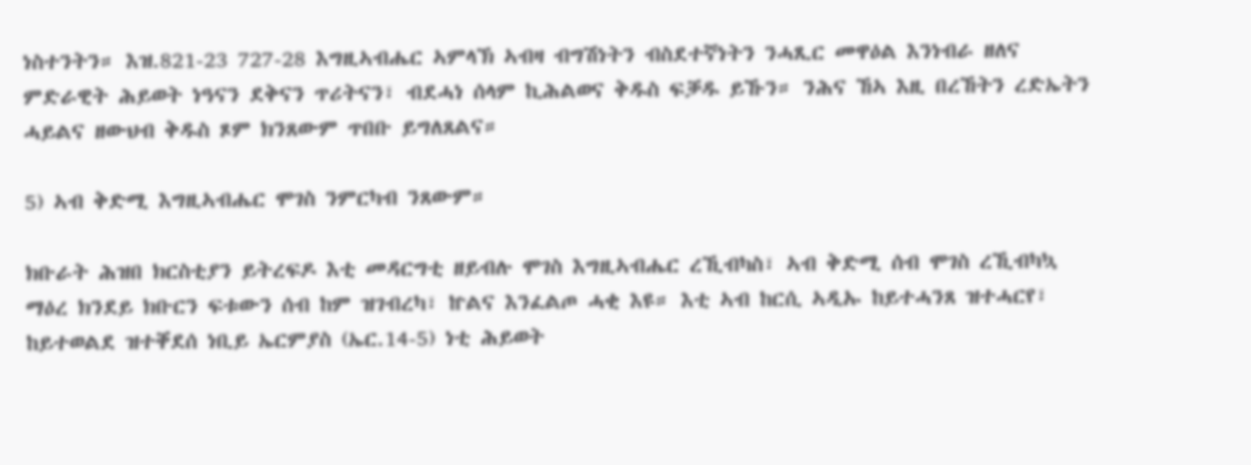ነስተንትን። እዝ.821-23 727-28 እግዚኣብሔር ኣምላኽ ኣብዛ ብግሽነትን ብስደተኛነትን ንሓጺር መዋዕል እንነብራ ዘለና ምድራዊት ሕይወት ነዓናን ደቅናን ጥሪትናን፣ ብደሓነ ሰላም ኪሕልወና ቅዱስ ፍቓዱ ይኹን። ንሕና ኸኣ እዚ በረኸትን ረድኤትን ሓይልና ዘውህብ ቅዱስ ጾም ክንጸውም ጥበቡ ይግለጸልና።

5) ኣብ ቅድሚ እግዚኣብሔር ሞገስ ንምርካብ ንጸውም።

ክቡራት ሕዝበ ክርስቲያን ይትረፍዶ እቲ መዳርግቲ ዘይብሉ ሞገስ እግዚኣብሔር ረኺብካስ፣ ኣብ ቅድሚ ሰብ ሞገስ ረኺብካኳ ማዕረ ክንደይ ክቡርን ፍቱውን ሰብ ከም ዝገብረካ፣ ኵልና እንፈልጦ ሓቂ እዩ። እቲ ኣብ ከርሲ ኣዲኡ ከይተሓንጸ ዝተሓርየ፣ ከይተወልደ ዝተቐደሰ ነቢይ ኤርምያስ (ኤር.14-5) ነቲ ሕይወት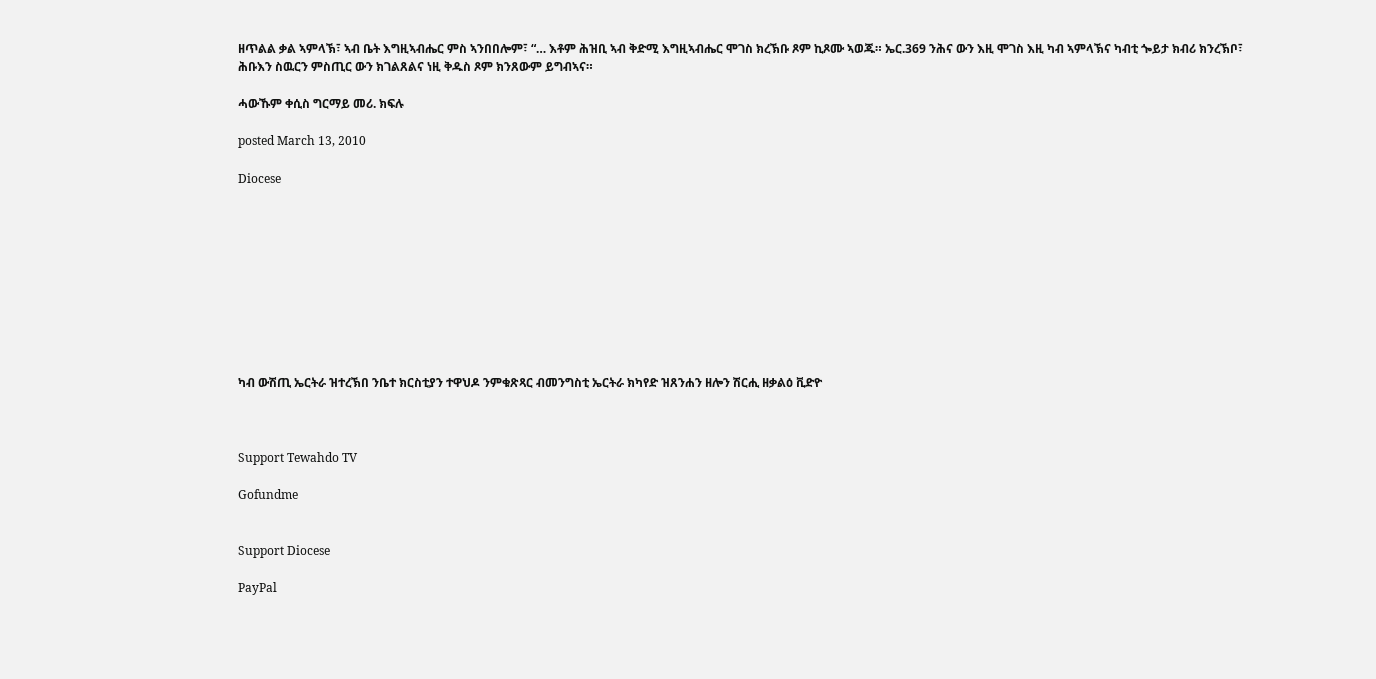ዘጥልል ቃል ኣምላኽ፣ ኣብ ቤት እግዚኣብሔር ምስ ኣንበበሎም፣ “… እቶም ሕዝቢ ኣብ ቅድሚ እግዚኣብሔር ሞገስ ክረኽቡ ጾም ኪጾሙ ኣወጁ። ኤር.369 ንሕና ውን እዚ ሞገስ እዚ ካብ ኣምላኽና ካብቲ ጐይታ ክብሪ ክንረኽቦ፣ ሕቡእን ስዉርን ምስጢር ውን ክገልጸልና ነዚ ቅዱስ ጾም ክንጸውም ይግብኣና።

ሓውኹም ቀሲስ ግርማይ መሪ. ክፍሉ

posted March 13, 2010

Diocese










ካብ ውሽጢ ኤርትራ ዝተረኽበ ንቤተ ክርስቲያን ተዋህዶ ንምቁጽጻር ብመንግስቲ ኤርትራ ክካየድ ዝጸንሐን ዘሎን ሽርሒ ዘቃልዕ ቪድዮ



Support Tewahdo TV

Gofundme


Support Diocese

PayPal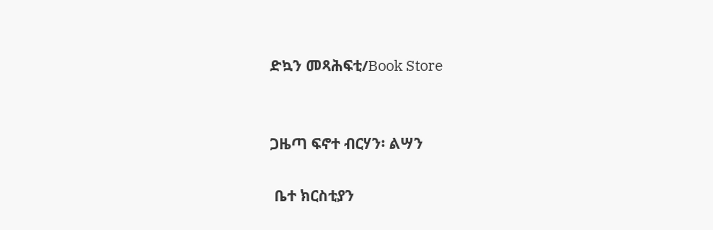ድኳን መጻሕፍቲ/Book Store


ጋዜጣ ፍኖተ ብርሃን፡ ልሣን

 ቤተ ክርስቲያን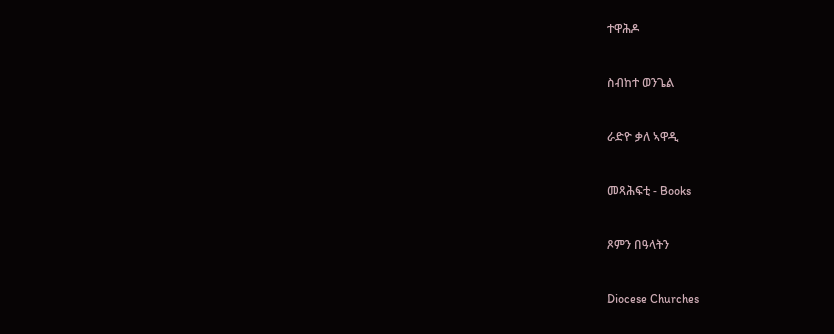ተዋሕዶ


ስብከተ ወንጌል


ራድዮ ቃለ ኣዋዲ


መጻሕፍቲ - Books


ጾምን በዓላትን


Diocese Churches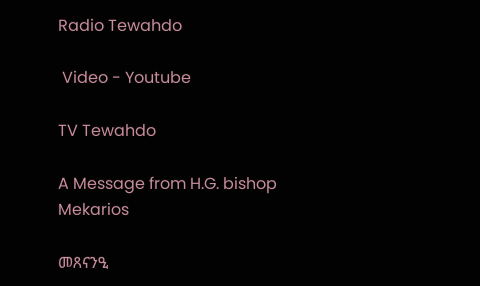Radio Tewahdo

 Video - Youtube

TV Tewahdo

A Message from H.G. bishop Mekarios

መጸናንዒ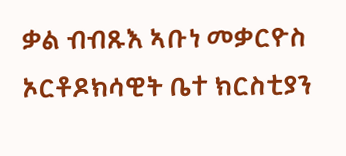ቃል ብብጹእ ኣቡነ መቃርዮስ

ኦርቶዶክሳዊት ቤተ ክርስቲያን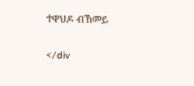ተዋህዶ ብኸመይ

</div